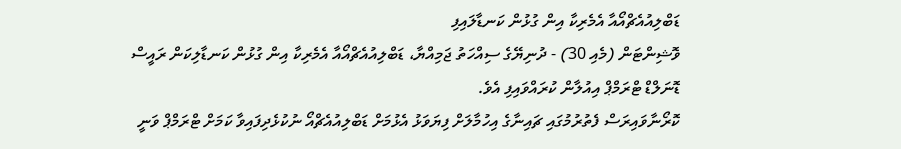ޑަބްލިއުއެޗްއޯއާ އެމެރިކާ އިން ގުޅުން ކަނޑާލައިފި
ވޮޝިންޓަން (މެއި 30) - ދުނިޔޭގެ ސިއްހަތު ޖަމިއްޔާ، ޑަބްލިއުއެޗްއޯއާ އެމެރިކާ އިން ގުޅުން ކަނޑާލިކަން ރައީސް ޑޮނަލްޑް ޓްރަމްޕް އިއުލާން ކުރައްވައިފި އެވެ.
ކޮރޯނާވައިރަސް ފެތުރުމުގައި ޗައިނާގެ އިހުމާލަށް ފިޔަވަޅު އެޅުމަށް ޑަބްލިއުއެޗްއޯ ނުކުޅެދިފައިވާ ކަމަށް ޓްރަމްޕް ވަނީ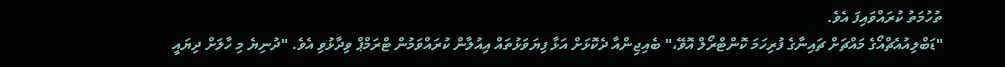ތުހުމަތު ކުރައްވައިފަ އެވެ.
"ޑަބްލިއުއެޗްއޯގެ މައްޗަށް ޗައިނާގެ ފުރިހަމަ ކޮންޓްރޯލް އޮވޭ،" ބެއިޖިންއާ ދެކޮޅަށް އަޅާ ފިޔަވަޅުތައް އިއުލާން ކުރައްވަމުން ޓްރަމްޕް ވިދާޅުވި އެވެ. "ދުނިޔެ މި ހާލަށް ދިޔައީ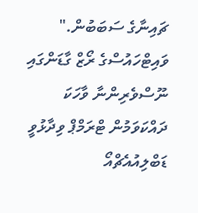ޗައިނާގެ ސަބަބުން."
ވައިޓްހައުސްގެ ރޯޒް ގާޑަންގައި ނޫސްވެރިންނާ ވާހަކަ ދައްކަވަމުން ޓްރަމްޕް ވިދާޅުވީ ޑަބްލިއުއެޗްއޯ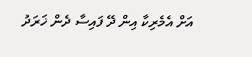އަށް އެމެރިކާ އިން ދޭ ފައިސާ ދެން ޚަރަދު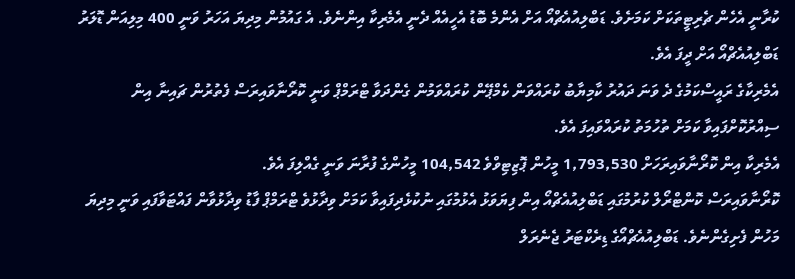ކުރާނީ އެހެން ޗެރިޓީތަކަށް ކަމަށެވެ. ޑަބްލިއުއެޗްއޯ އަށް އެންމެ ބޮޑު އެހީއެއް ދެނީ އެމެރިކާ އިންނެވެ. އެ ގައުމުން މިދިޔަ އަހަރު ވަނީ 400 މިލިއަން ޑޮލަރު ޑަބްލިއުއެޗްއޯ އަށް ދީފަ އެވެ.
އެމެރިކާގެ ރައީސްކަމުގެ ދެ ވަނަ ދައުރު ކާމިޔާބު ކުރައްވަން ކެމްޕޭން ކުރައްވަމުން ގެންދަވާ ޓްރަމްޕް ވަނީ ކޮރޯނާވައިރަސް ފެތުރުން ޗައިނާ އިން ސިއްރުކޮށްފައިވާ ކަމަށް ތުހުމަތު ކުރައްވައިފަ އެވެ.
އެމެރިކާ އިން ކޮރޯނާވައިރަހަށް 1,793,530 މީހުން ޕޮޒިޓިވްވެ 104,542 މީހުންގެ ފުރާނަ ވަނީ ގެއްލިފަ އެވެ.
ކޮރޯނާވައިރަސް ކޮންޓްރޯލް ކުރުމުގައި ޑަބްލިއުއެޗްއޯ އިން ފިޔަވަޅު އެޅުމުގައި ނުކުޅެދިފައިވާ ކަމަށް ވިދާޅުވެ ޓްރަމްޕް ފާޑު ވިދާޅުވާން ފައްޓަވާފައި ވަނީ މިދިޔަ މަހުން ފެށިގެންނެވެ. ޑަބްލިއުއެޗްއޯގެ ޑިރެކްޓަރު ޖެނެރަލް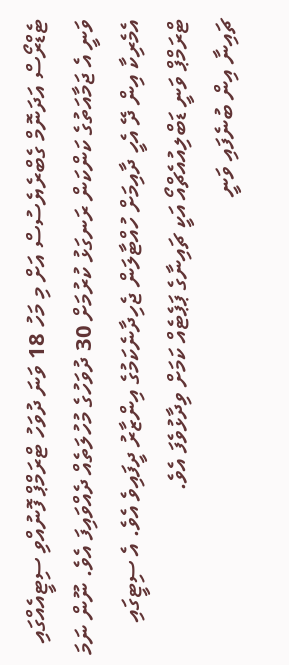ޓެޑްރޯސް އަދަނޮމް ގެބްރެޔެސުސް އަށް މި މަހު 18 ވަނަ ދުވަހު ޓްރަމްޕް ފޮނުއްވި ސިޓީއެއްގައި ވަނީ އެ ޖަމާއަތުގެ ކަންކަން ރަނގަޅު ކުރުމަށް 30 ދުވަހުގެ މުހުލަތެއް ދެއްވައިފަ އެވެ. ނޫން ނަމަ އެމެރިކާ އިން ދޭ އެހީ ދާއިމަށް ހުއްޓާލަން ޖެހިދާނެކަމުގެ އިންޒާރު ދީފައިވެ އެވެ. އެ ސިޓީގައި ޓްރަމްޕް ވަނީ ޑަބްލިއުއެޗްއޯ އަކީ ޗައިނާގެ ޕަޕެޓެއް ކަމަށް ވިދާޅުވެފަ އެވެ.
ޗައިނާ އިން ބުނެފައި ވަނީ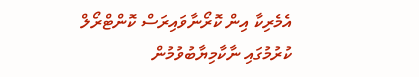އެމެރިކާ އިން ކޮރޯނާވައިރަސް ކޮންޓްރޯލް ކުރުމުގައި ނާކާމިޔާބުވުމުން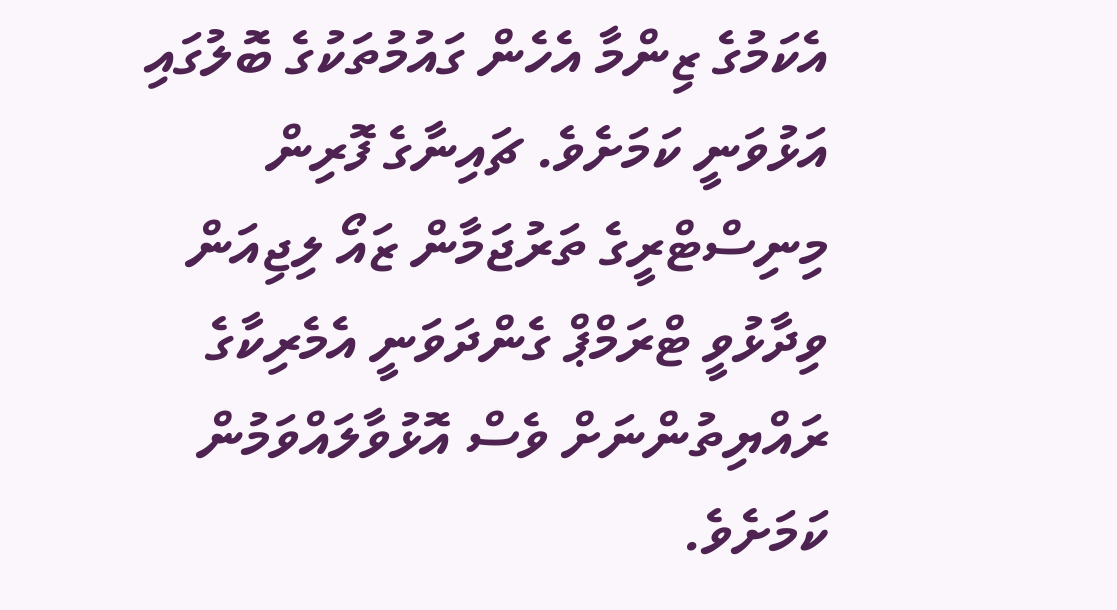އެކަމުގެ ޒިންމާ އެހެން ގައުމުތަކުގެ ބޮލުގައި އަޅުވަނީ ކަމަށެވެ. ޗައިނާގެ ފޮރިން މިނިސްޓްރީގެ ތަރުޖަމާން ޒައޯ ލިޖިއަން ވިދާޅުވީ ޓްރަމްޕް ގެންދަވަނީ އެމެރިކާގެ ރައްޔިތުންނަށް ވެސް އޮޅުވާލައްވަމުން ކަމަށެވެ.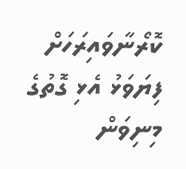ކޮރޯނާވައިރަހަށް ފިޔަވަޅު އެޅި ގޮތުގެ މިނިވަން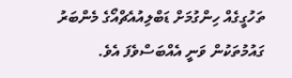ތަހުގީގެއް ހިންގުމަށް ޑަބްލިއުއެޗްއޯގެ މެންބަރު ގައުމުތަކުން ވަނީ އެއްބަސްވެފަ އެވެ.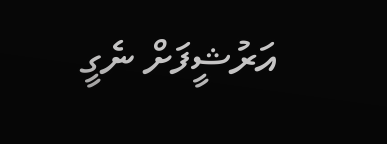އަރުޝީފަށް ނެގީ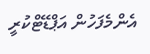އެންމެފަހުން އަޕްޑޭޓްކުރީ